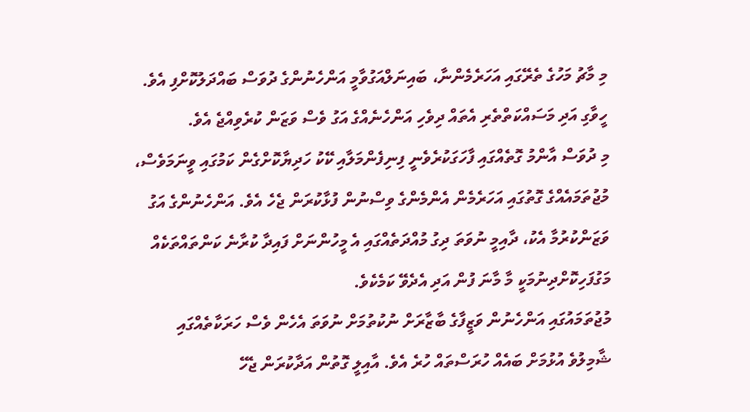މި މާޗު މަހުގެ ތެރޭގައި އަހަރެމެންނާ، ބައިނަލްއަގުވާމީ އަންހެނުންގެ ދުވަސް ބައްދަލުކޮށްފި އެވެ. ހީވާގި އަދި މަސައްކަތްތެރި އެތައް ދިވެހި އަންހެނެއްގެ އަގު ވެސް ވަޒަން ކުރެވިއްޖެ އެވެ.
މި ދުވަސް އާންމު ގޮތެއްގައި ފާހަގަކުރެވެނީ ފިނިފެންމަލާއި ކޭކު ހަދިޔާކޮށްގެން ކަމުގައި ވީނަމަވެސް، މުޖުތަމައެއްގެ ގޮތުގައި އަހަރެމެން އެންމެންގެ ވިސްނުން ފުޅާކުރަން ޖެހެ އެވެ. އަންހެނުންގެ އަގު ވަޒަންކުރުމާ އެކު، ދާއިމީ ނުވަތަ ދިގު މުއްދަތެއްގައި އެ މީހުންނަށް ފައިދާ ކުރާނެ ކަންތައްތަކެއް މަގުފަހިކޮށްދިނުމަކީ މާ މާނަ ފުން އަދި އެދެވޭ ކަމެކެވެ.
މުޖުތަމައުގައި އަންހެނުން ވަޒީފާގެ ބާޒާރަށް ނުކުތުމަށް ނުވަތަ އެހެން ވެސް ހަރަކާތެއްގައި ޝާމިލުވެ އުޅުމަށް ބައެއް ހުރަސްތައް ހުރެ އެވެ. އާއިލީ ގޮތުން އަދާކުރަން ޖެހޭ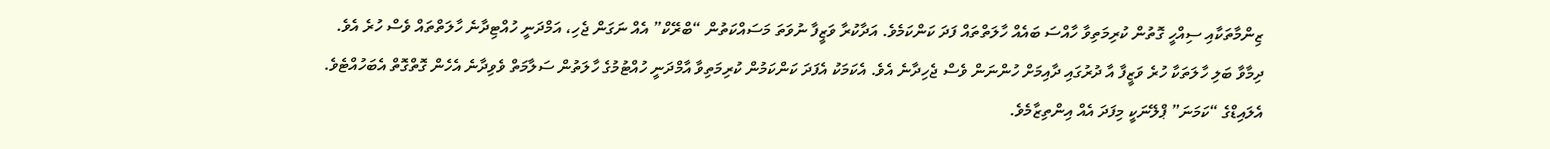ޒިންމާތަކާއި ސިއްހީ ގޮތުން ކުރިމަތިވާ ހާއްސަ ބައެއް ހާލަތްތައް ފަދަ ކަންކަމެވެ. އަދާކުރާ ވަޒީފާ ނުވަތަ މަސައްކަތުން “ބްރޭކް” އެއް ނަގަން ޖެހި، އަމްދަނީ ހުއްޓިދާނެ ހާލަތްތައް ވެސް ހުރެ އެވެ. ދިމާވާ ބަލި ހާލަތަކާ ހުރެ ވަޒީފާ އާ ދުރުގައި ދާއިމަށް ހުންނަން ވެސް ޖެހިދާނެ އެވެ. އެކަމަކު އެފަދަ ކަންކަމުން ކުރިމަތިވާ އާމްދަނީ ހުއްޓުމުގެ ހާލަތުން ސަލާމަތް ވެވިދާނެ އެހެން ގޮތްގޮތް އެބަހުއްޓެވެ.
އެލައިޑްގެ “ކަމަނަ” ޕްލޭނަކީ މިފަދަ އެއް އިންތިޒާމެވެ.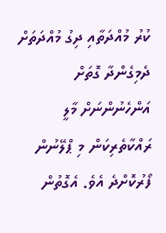ކުރު މުއްދަތާއި ދިގު މުއްދަތަށް ދެމިގެންދާ ގޮތަށް އަންހެނުންނަށް މާލީ ރައްކާތެރިކަން މި ޕްލޭނުން ފޯރުކޮށްދެ އެވެ. އެގޮތުން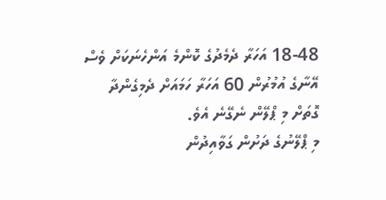18-48 އަހަރާ ދެމެދުގެ ކޮންމެ އަންހެނަކަށް ވެސް އޭނާގެ އުމުރުން 60 އަހަރާ ހަމައަށް ދެމިގެންދާ ގޮތަށް މި ޕްލޭން ނެގޭނެ އެވެ.
މި ޕްލޭނުގެ ދަށުން ގަވާއިދުން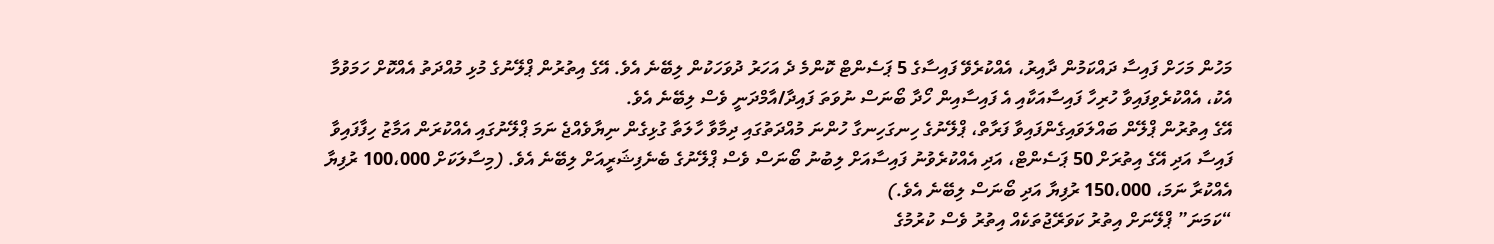މަހުން މަހަށް ފައިސާ ދައްކަމުން ދާއިރު، އެއްކުރެވޭ ފައިސާގެ 5 ޕަސެންޓް ކޮންމެ ދެ އަހަރު ދުވަހަކުން ލިބޭނެ އެވެ. އޭގެ އިތުރުން ޕްލޭނުގެ މުޅި މުއްދަތު އެއްކޮށް ހަމަވުމާ އެކު، އެއްކުރެވިފައިވާ ހުރިހާ ފައިސާއަކާއި އެ ފައިސާއިން ހޯދާ ބޯނަސް ނުވަތަ ފައިދާ/އާމްދަނީ ވެސް ލިބޭނެ އެވެ.
އޭގެ އިތުރުން ޕްލޭން ބައްލަވައިގެންފައިވާ ފަރާތް، ޕްލޭނުގެ ހިނގަހިނގާ ހުންނަ މުއްދަތުގައި ދިމާވާ ހާލަތާ ގުޅިގެން ނިޔާވެއްޖެ ނަމަ ޕްލޭނުގައި އެއްކުރަން އަމާޒު ހިފާފައިވާ ފައިސާ އަދި އޭގެ އިތުރަށް 50 ޕަސެންޓް، އަދި އެއްކުރެވުނު ފައިސާއަށް ލިބުނު ބޯނަސް ވެސް ޕްލޭނުގެ ބެނެފިޝަރީއަށް ލިބޭނެ އެވެ. (މިސާލަކަށް 100،000 ރުފިޔާ އެއްކުރާ ނަމަ، 150،000 ރުފިޔާ އަދި ބޯނަސް ލިބޭނެ އެވެ.)
“ކަމަނަ” ޕްލޭނަށް އިތުރު ކަވަރޭޖުތަކެއް އިތުރު ވެސް ކުރުމުގެ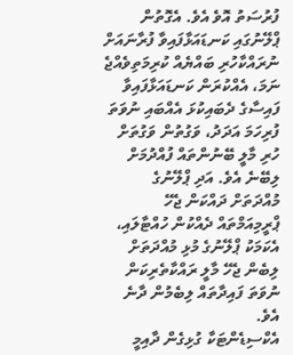ފުރުސަތު އޮވެ އެވެ. އެގޮތުން ޕްލޭނުގައި ކަނޑައަޅާފައިވާ ފުރާނައަށް ނުރައްކާހުރި ބައްޔެއް ކުރިމަތިވެއްޖެ ނަމަ، އެއްކުރަން ކަނޑައަޅާފައިވާ ފައިސާގެ ދެބައިކުޅަ އެއްބައި ނުވަތަ ފުރިހަމަ އަދަދު، ވަގުތުން ވަގުތަށް ހުރި މާލީ ބޭނުންތައް ފުއްދުމަށް ލިބޭނެ އެވެ. އަދި ޕްލޭނުގެ މުއްދަތަށް ދައްކަން ޖެހޭ ޕްރީމިއަމްތައް ދެއްކުން ހުއްޓާލައި، އެކަމަކު ޕްލޭނުގެ މުޅި މުއްދަތަށް ލިބެން ޖެހޭ މާލީ ރައްކާތެރިކަން ނުވަތަ ފައިދާތައް ލިބެމުން ދާނެ އެވެ.
އެކްސިޑެންޓަކާ ގުޅިގެން ދާއިމީ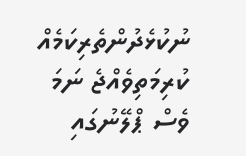ނުކުޅެދުންތެރިކަމެއް ކުރިމަތިވެއްޖެ ނަމަ ވެސް ޕްލޭނުގައި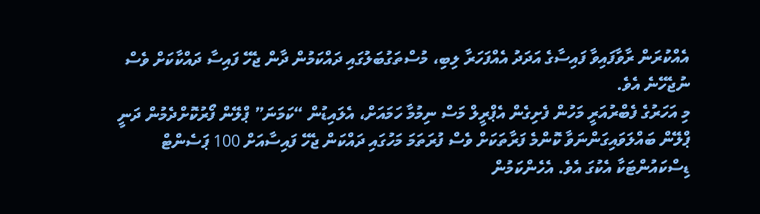އެއްކުރަން ރާވާފައިވާ ފައިސާގެ އަދަދު އެއްފަހަރާ ލިބި، މުސްތަގުބަލުގައި ދައްކަމުން ދާން ޖެހޭ ފައިސާ ދައްކާކަށް ވެސް ނުޖެހޭނެ އެވެ.
މި އަހަރުގެ ފެބްރުއަރީ މަހުން ފެށިގެން އެޕްރީލް މަސް ނިމުމާ ހަމައަށް، އެލައިޑުން “ކަމަނަ” ޕްލޭން ފޯރުކޮށްދެމުން ދަނީ ޕްލޭން ބައްލަވައިގަންނަވާ ކޮންމެ ފަރާތަކަށް ވެސް ފުރަތަމަ މަހުގައި ދައްކަން ޖެހޭ ފައިސާއަށް 100 ޕަސެންޓް ޑިސްކައުންޓަކާ އެކުގަ އެވެ. އެހެންކަމުން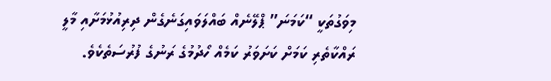މިވަގުތަކީ “ކަމަނަ” ޕްލޭނެއް ބައްލަވައިގަނެގެން ދިރިއުޅުމަށާއި މާލީ ރައްކާތެރި ކަމަށް ކަށަވަރު ކަމެއް ހޯދުމުގެ ރަނުގެ ފުރުސަތެކެވެ.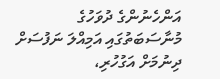އަންހެނުންގެ ދުވަހުގެ މުނާސަބަތުގައި އަމިއްލަ ނަފުސަށް ދިނުމަށް އަގުހުރި،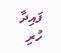ފައިދާ ހުރި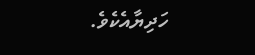ހަދިޔާއެކެވެ.